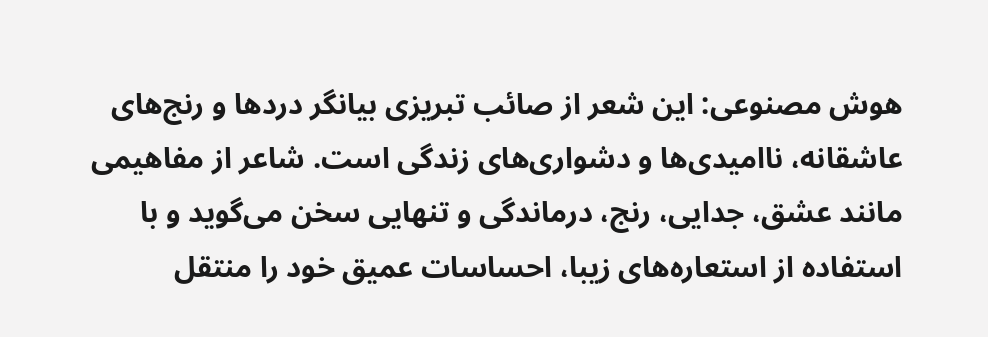هوش مصنوعی: این شعر از صائب تبریزی بیانگر دردها و رنج‌های عاشقانه، ناامیدی‌ها و دشواری‌های زندگی است. شاعر از مفاهیمی مانند عشق، جدایی، رنج، درماندگی و تنهایی سخن می‌گوید و با استفاده از استعاره‌های زیبا، احساسات عمیق خود را منتقل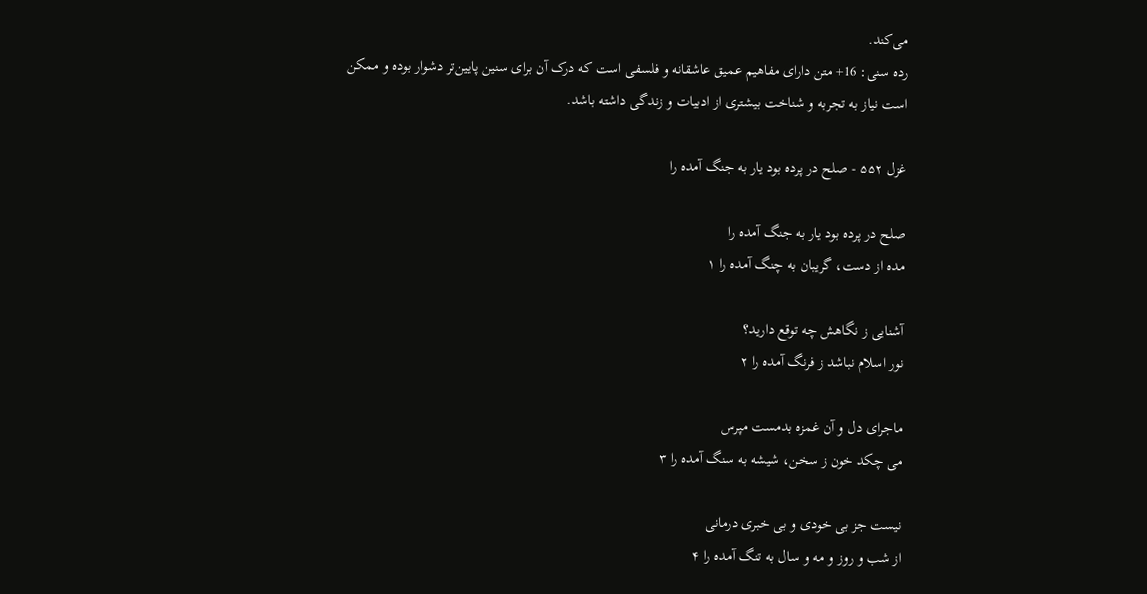می‌کند.
رده سنی: 16+ متن دارای مفاهیم عمیق عاشقانه و فلسفی است که درک آن برای سنین پایین‌تر دشوار بوده و ممکن است نیاز به تجربه و شناخت بیشتری از ادبیات و زندگی داشته باشد.

غزل ۵۵۲ - صلح در پرده بود یار به جنگ آمده را

صلح در پرده بود یار به جنگ آمده را
مده از دست، گریبان به چنگ آمده را ۱

آشنایی ز نگاهش چه توقع دارید؟
نور اسلام نباشد ز فرنگ آمده را ۲

ماجرای دل و آن غمزه بدمست مپرس
می چکد خون ز سخن، شیشه به سنگ آمده را ۳

نیست جز بی خودی و بی خبری درمانی
از شب و روز و مه و سال به تنگ آمده را ۴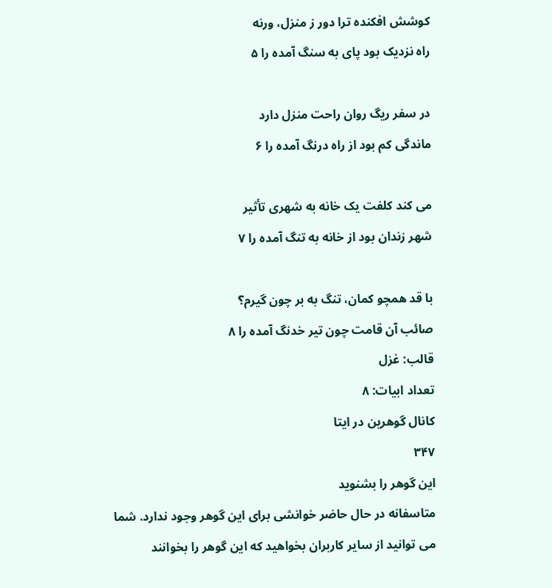کوشش افکنده ترا دور ز منزل، ورنه
راه نزدیک بود پای به سنگ آمده را ۵

در سفر ریگ روان راحت منزل دارد
ماندگی کم بود از راه درنگ آمده را ۶

می کند کلفت یک خانه به شهری تأثیر
شهر زندان بود از خانه به تنگ آمده را ۷

با قد همچو کمان، تنگ به بر چون گیرم؟
صائب آن قامت چون تیر خدنگ آمده را ۸
قالب: غزل
تعداد ابیات: ۸
کانال گوهرین در ایتا
۳۴۷
این گوهر را بشنوید
متاسفانه در حال حاضر خوانشی برای این گوهر وجود ندارد. شما می توانید از سایر کاربران بخواهید که این گوهر را بخوانند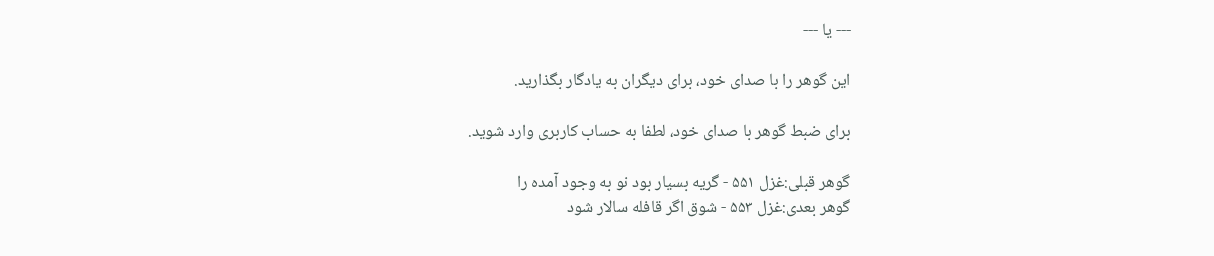--- یا ---

این گوهر را با صدای خود، برای دیگران به یادگار بگذارید.

برای ضبط گوهر با صدای خود، لطفا به حساب کاربری وارد شوید.

گوهر قبلی:غزل ۵۵۱ - گریه بسیار بود نو به وجود آمده را
گوهر بعدی:غزل ۵۵۳ - شوق اگر قافله سالار شود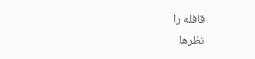قافله را
نظرها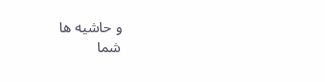و حاشیه ها
شما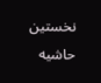نخستین حاشیه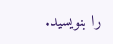را بنویسید.